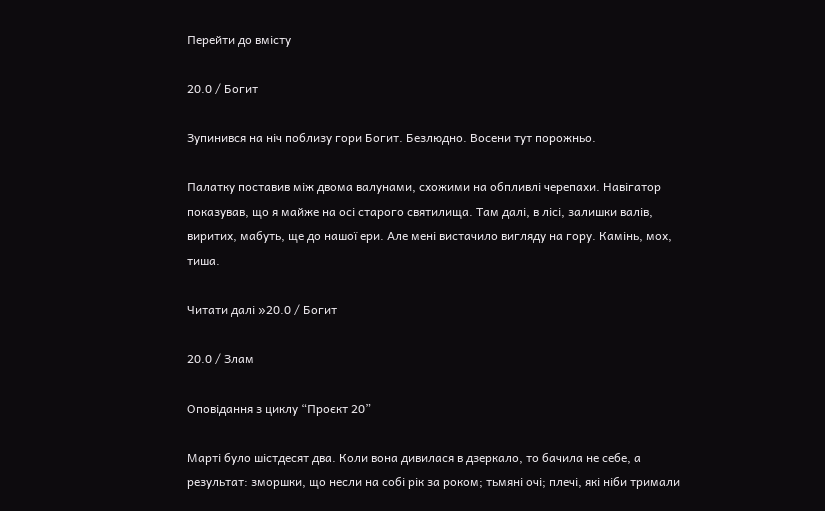Перейти до вмісту

20.0 / Богит

Зупинився на ніч поблизу гори Богит. Безлюдно. Восени тут порожньо.

Палатку поставив між двома валунами, схожими на обпливлі черепахи. Навігатор показував, що я майже на осі старого святилища. Там далі, в лісі, залишки валів, виритих, мабуть, ще до нашої ери. Але мені вистачило вигляду на гору. Камінь, мох, тиша.

Читати далі »20.0 / Богит

20.0 / Злам

Оповідання з циклу “Проєкт 20”

Марті було шістдесят два. Коли вона дивилася в дзеркало, то бачила не себе, а результат: зморшки, що несли на собі рік за роком; тьмяні очі; плечі, які ніби тримали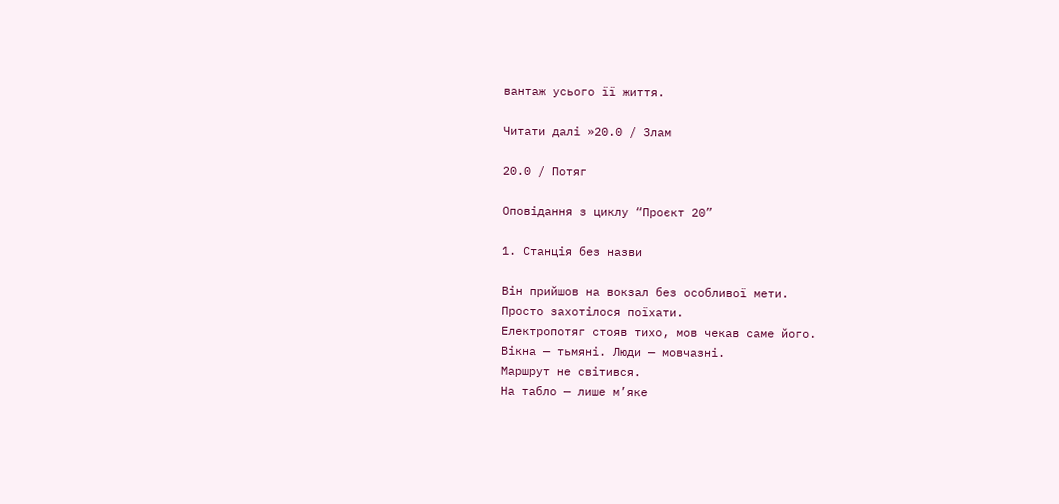вантаж усього її життя.

Читати далі »20.0 / Злам

20.0 / Потяг

Оповідання з циклу “Проєкт 20”

1. Станція без назви

Він прийшов на вокзал без особливої мети.
Просто захотілося поїхати.
Електропотяг стояв тихо, мов чекав саме його.
Вікна — тьмяні. Люди — мовчазні.
Маршрут не світився.
На табло — лише м’яке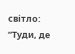світло:
“Туди, де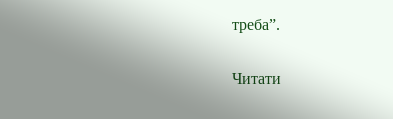треба”.

Читати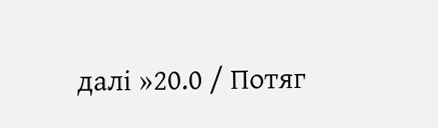далі »20.0 / Потяг